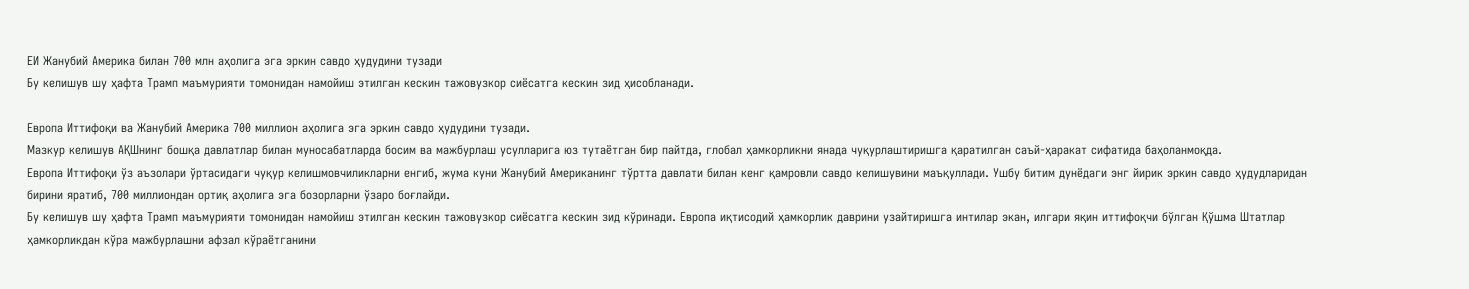ЕИ Жанубий Америка билан 700 млн аҳолига эга эркин савдо ҳудудини тузади
Бу келишув шу ҳафта Трамп маъмурияти томонидан намойиш этилган кескин тажовузкор сиёсатга кескин зид ҳисобланади.

Европа Иттифоқи ва Жанубий Америка 700 миллион аҳолига эга эркин савдо ҳудудини тузади.
Мазкур келишув АҚШнинг бошқа давлатлар билан муносабатларда босим ва мажбурлаш усулларига юз тутаётган бир пайтда, глобал ҳамкорликни янада чуқурлаштиришга қаратилган саъй-ҳаракат сифатида баҳоланмоқда.
Европа Иттифоқи ўз аъзолари ўртасидаги чуқур келишмовчиликларни енгиб, жума куни Жанубий Американинг тўртта давлати билан кенг қамровли савдо келишувини маъқуллади. Ушбу битим дунёдаги энг йирик эркин савдо ҳудудларидан бирини яратиб, 700 миллиондан ортиқ аҳолига эга бозорларни ўзаро боғлайди.
Бу келишув шу ҳафта Трамп маъмурияти томонидан намойиш этилган кескин тажовузкор сиёсатга кескин зид кўринади. Европа иқтисодий ҳамкорлик даврини узайтиришга интилар экан, илгари яқин иттифоқчи бўлган Қўшма Штатлар ҳамкорликдан кўра мажбурлашни афзал кўраётганини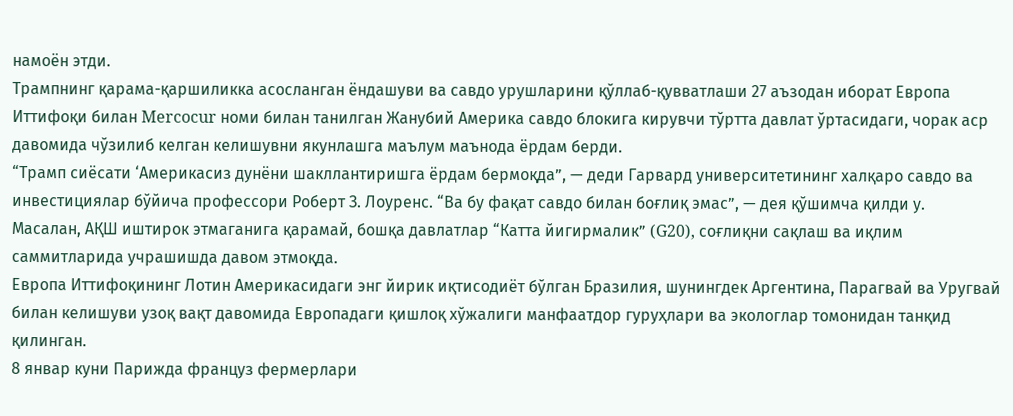намоён этди.
Трампнинг қарама-қаршиликка асосланган ёндашуви ва савдо урушларини қўллаб-қувватлаши 27 аъзодан иборат Европа Иттифоқи билан Mercocur номи билан танилган Жанубий Америка савдо блокига кирувчи тўртта давлат ўртасидаги, чорак аср давомида чўзилиб келган келишувни якунлашга маълум маънода ёрдам берди.
“Трамп сиёсати ‘Америкасиз дунёни шакллантиришга ёрдам бермоқда”, — деди Гарвард университетининг халқаро савдо ва инвестициялар бўйича профессори Роберт З. Лоуренс. “Ва бу фақат савдо билан боғлиқ эмас”, — дея қўшимча қилди у.
Масалан, АҚШ иштирок этмаганига қарамай, бошқа давлатлар “Катта йигирмалик” (G20), соғлиқни сақлаш ва иқлим саммитларида учрашишда давом этмоқда.
Европа Иттифоқининг Лотин Америкасидаги энг йирик иқтисодиёт бўлган Бразилия, шунингдек Аргентина, Парагвай ва Уругвай билан келишуви узоқ вақт давомида Европадаги қишлоқ хўжалиги манфаатдор гуруҳлари ва экологлар томонидан танқид қилинган.
8 январ куни Парижда француз фермерлари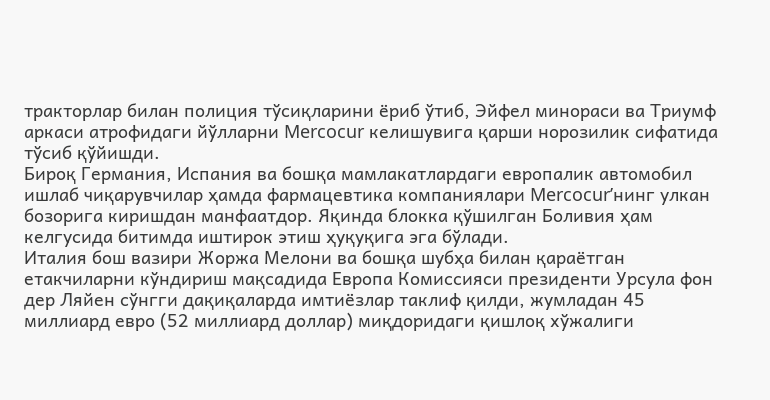тракторлар билан полиция тўсиқларини ёриб ўтиб, Эйфел минораси ва Триумф аркаси атрофидаги йўлларни Mercocur келишувига қарши норозилик сифатида тўсиб қўйишди.
Бироқ Германия, Испания ва бошқа мамлакатлардаги европалик автомобил ишлаб чиқарувчилар ҳамда фармацевтика компаниялари Mercocurʼнинг улкан бозорига киришдан манфаатдор. Яқинда блокка қўшилган Боливия ҳам келгусида битимда иштирок этиш ҳуқуқига эга бўлади.
Италия бош вазири Жоржа Мелони ва бошқа шубҳа билан қараётган етакчиларни кўндириш мақсадида Европа Комиссияси президенти Урсула фон дер Ляйен сўнгги дақиқаларда имтиёзлар таклиф қилди, жумладан 45 миллиард евро (52 миллиард доллар) миқдоридаги қишлоқ хўжалиги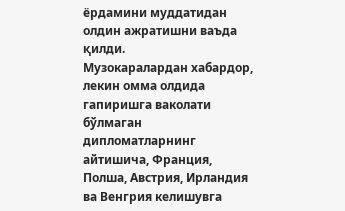ёрдамини муддатидан олдин ажратишни ваъда қилди.
Музокаралардан хабардор, лекин омма олдида гапиришга ваколати бўлмаган дипломатларнинг айтишича, Франция, Полша, Австрия, Ирландия ва Венгрия келишувга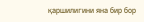қаршилигини яна бир бор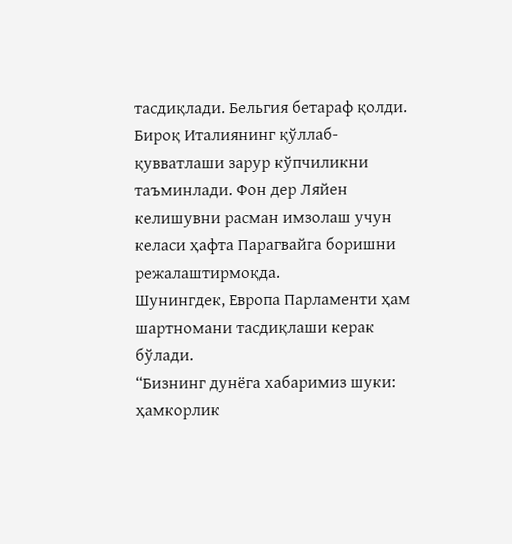тасдиқлади. Бельгия бетараф қолди. Бироқ Италиянинг қўллаб-қувватлаши зарур кўпчиликни таъминлади. Фон дер Ляйен келишувни расман имзолаш учун келаси ҳафта Парагвайга боришни режалаштирмоқда.
Шунингдек, Европа Парламенти ҳам шартномани тасдиқлаши керак бўлади.
“Бизнинг дунёга хабаримиз шуки: ҳамкорлик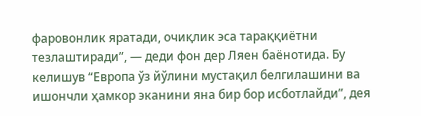фаровонлик яратади, очиқлик эса тараққиётни тезлаштиради”, — деди фон дер Ляен баёнотида. Бу келишув “Европа ўз йўлини мустақил белгилашини ва ишончли ҳамкор эканини яна бир бор исботлайди”, дея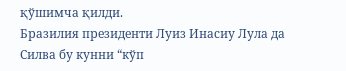қўшимча қилди.
Бразилия президенти Луиз Инасиу Лула да Силва бу кунни “кўп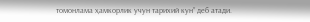томонлама ҳамкорлик учун тарихий кун” деб атади.